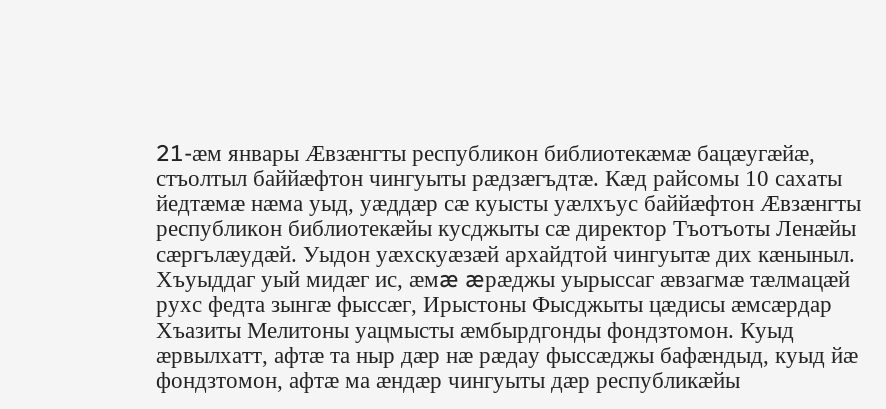21-æм январы Æвзæнгты республикон библиотекæмæ бацæугæйæ, стъолтыл баййæфтон чингуыты рæдзæгъдтæ. Кæд райсомы 10 сахаты йедтæмæ нæма уыд, уæддæр сæ куысты уæлхъус баййæфтон Æвзæнгты республикон библиотекæйы кусджыты сæ директор Тъотъоты Ленæйы сæргълæудæй. Уыдон уæхскуæзæй архайдтой чингуытæ дих кæныныл. Хъуыддаг уый мидæг ис, æмæ æрæджы уырыссаг æвзагмæ тæлмацæй рухс федта зынгæ фыссæг, Ирыстоны Фысджыты цæдисы æмсæрдар Хъазиты Мелитоны уацмысты æмбырдгонды фондзтомон. Куыд æрвылхатт, афтæ та ныр дæр нæ рæдау фыссæджы бафæндыд, куыд йæ фондзтомон, афтæ ма æндæр чингуыты дæр республикæйы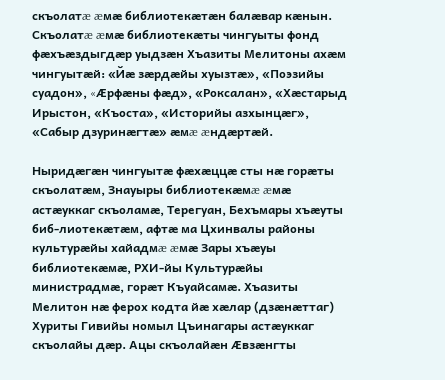скъолатæ æмæ библиотекæтæн балæвар кæнын. Скъолатæ æмæ библиотекæты чингуыты фонд фæхъæздыгдæр уыдзæн Хъазиты Мелитоны ахæм чингуытæй: «Йæ зæрдæйы хуызтæ», «Поэзийы суадон», «Æрфæны фæд», «Роксалан», «Хæстарыд Ирыстон, «Къоста», «Историйы азхынцæг», «Сабыр дзуринæгтæ» æмæ æндæртæй.

Ныридæгæн чингуытæ фæхæццæ сты нæ горæты скъолатæм, Знауыры библиотекæмæ æмæ астæуккаг скъоламæ, Терегуан, Бехъмары хъæуты биб-лиотекæтæм, афтæ ма Цхинвалы районы культурæйы хайадмæ æмæ Зары хъæуы библиотекæмæ, РХИ-йы Культурæйы министрадмæ, горæт Къуайсамæ. Хъазиты Мелитон нæ ферох кодта йæ хæлар (дзæнæттаг) Хуриты Гивийы номыл Цъинагары астæуккаг скъолайы дæр. Ацы скъолайæн Æвзæнгты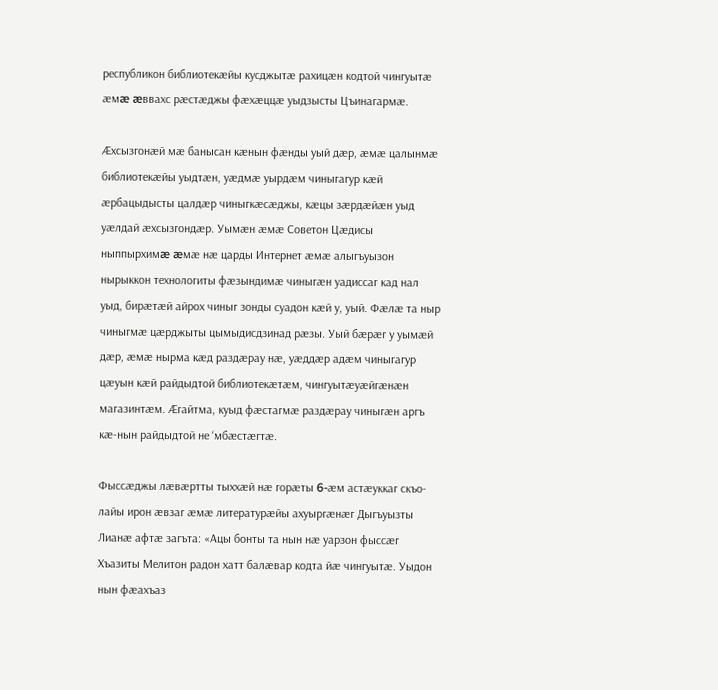республикон библиотекæйы кусджытæ рахицæн кодтой чингуытæ æмæ æввахс рæстæджы фæхæццæ уыдзысты Цъинагармæ.

Æхсызгонæй мæ банысан кæнын фæнды уый дæр, æмæ цалынмæ библиотекæйы уыдтæн, уæдмæ уырдæм чиныгагур кæй æрбацыдысты цалдæр чиныгкæсæджы, кæцы зæрдæйæн уыд уæлдай æхсызгондæр. Уымæн æмæ Советон Цæдисы ныппырхимæ æмæ нæ царды Интернет æмæ алыгъуызон нырыккон технологиты фæзындимæ чиныгæн уадиссаг кад нал уыд, бирæтæй айрох чиныг зонды суадон кæй у, уый. Фæлæ та ныр чиныгмæ цæрджыты цымыдисдзинад рæзы. Уый бæрæг у уымæй дæр, æмæ нырма кæд раздæрау нæ, уæддæр адæм чиныгагур цæуын кæй райдыдтой библиотекæтæм, чингуытæуæйгæнæн магазинтæм. Æгайтма, куыд фæстагмæ раздæрау чиныгæн аргъ кæ-нын райдыдтой не ‘мбæстæгтæ.

Фыссæджы лæвæртты тыххæй нæ горæты 6-æм астæуккаг скъо-лайы ирон æвзаг æмæ литературæйы ахуыргæнæг Дыгъуызты Лианæ афтæ загъта: «Ацы бонты та нын нæ уарзон фыссæг Хъазиты Мелитон радон хатт балæвар кодта йæ чингуытæ. Уыдон нын фæахъаз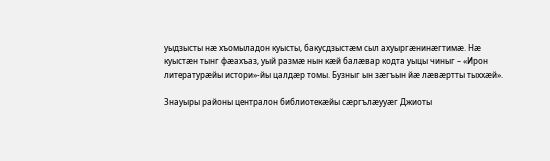уыдзысты нæ хъомыладон куысты, бакусдзыстæм сыл ахуыргæнинæгтимæ. Нæ куыстæн тынг фæахъаз, уый размæ нын кæй балæвар кодта уыцы чиныг – «Ирон литературæйы истори»-йы цалдæр томы. Бузныг ын зæгъын йæ лæвæртты тыххæй».

Знауыры районы централон библиотекæйы сæргълæууæг Джиоты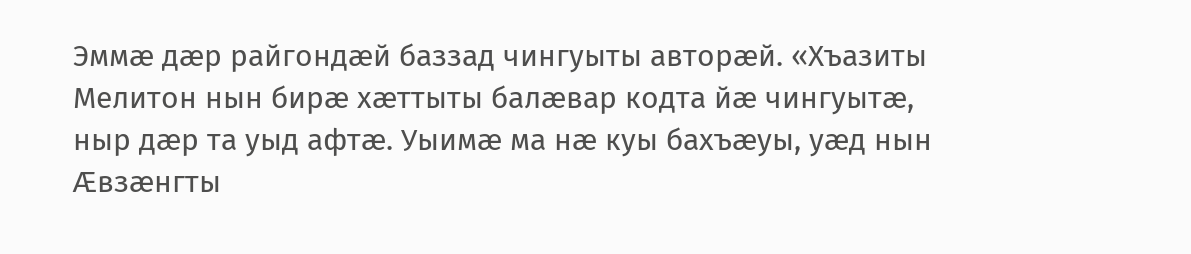Эммæ дæр райгондæй баззад чингуыты авторæй. «Хъазиты Мелитон нын бирæ хæттыты балæвар кодта йæ чингуытæ, ныр дæр та уыд афтæ. Уыимæ ма нæ куы бахъæуы, уæд нын Æвзæнгты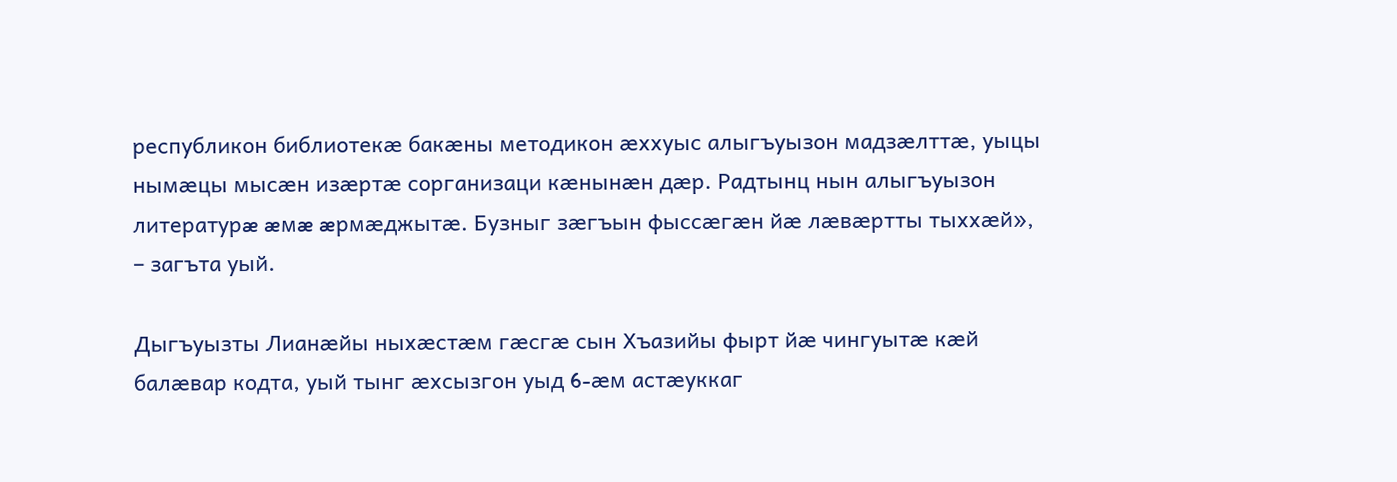республикон библиотекæ бакæны методикон æххуыс алыгъуызон мадзæлттæ, уыцы нымæцы мысæн изæртæ сорганизаци кæнынæн дæр. Радтынц нын алыгъуызон литературæ æмæ æрмæджытæ. Бузныг зæгъын фыссæгæн йæ лæвæртты тыххæй», – загъта уый.

Дыгъуызты Лианæйы ныхæстæм гæсгæ сын Хъазийы фырт йæ чингуытæ кæй балæвар кодта, уый тынг æхсызгон уыд 6-æм астæуккаг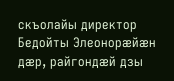скъолайы директор Бедойты Элеонорæйæн дæр, райгондæй дзы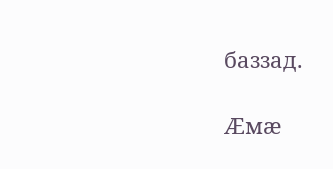баззад.

Æмæ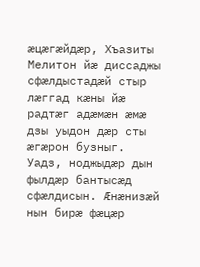æцæгæйдæр, Хъазиты Мелитон йæ диссаджы сфæлдыстадæй стыр лæггад кæны йæ радтæг адæмæн æмæ дзы уыдон дæр сты æгæрон бузныг. Уадз, ноджыдæр дын фылдæр бантысæд сфæлдисын. Æнæнизæй нын бирæ фæцæр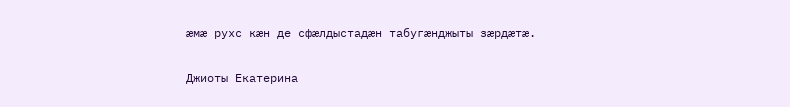æмæ рухс кæн де сфæлдыстадæн табугæнджыты зæрдæтæ.

Джиоты Екатерина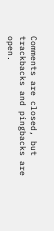Comments are closed, but trackbacks and pingbacks are open.